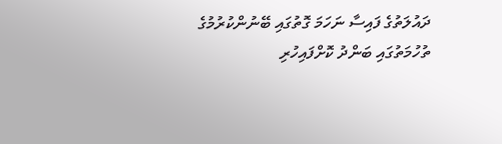ދައުލަތުގެ ފައިސާ ނަހަމަ ގޮތުގައި ބޭނުންކުރުމުގެ ތުހުމަތުގައި ބަންދު ކޮށްފައިހުރި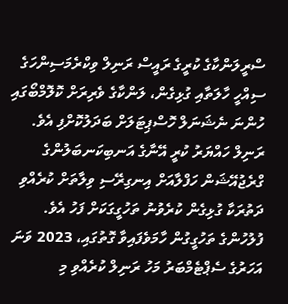ސްރީލަންކާގެ ކުރީގެ ރައީސް ރަނިލް ވިކްރެމަސިންހަގެ ސިއްހީ ހާލަތާއި ގުޅިގެން، ލަންކާގެ ވެރިރަށް ކޮލޮމްބޯގައި ހުންނަ ނެޝަނަލް ހޮސްޕިޓަލަށް ބަދަލުކޮށްފި އެވެ.
ރަނިލް ހައްޔަރު ކުރީ އޭނާގެ އަނބިކަނބަލުންގެ ގްރެޖުއޭޝަން ހަފްލާއަށް އިނގިރޭސި ވިލާތަށް ކުރެއްވި ދަތުރަކާ ގުޅިގެން ކުރެވުނު ތަހުގީގަކަށް ފަހު އެވެ.
ފުލުހުންގެ ތަހުގީގުން ހާމަވެފައިވާ ގޮތުގައި، 2023 ވަނަ އަހަރުގެ ސެޕްޓެމްބަރު މަހު ރަނިލް ކުރެއްވި މި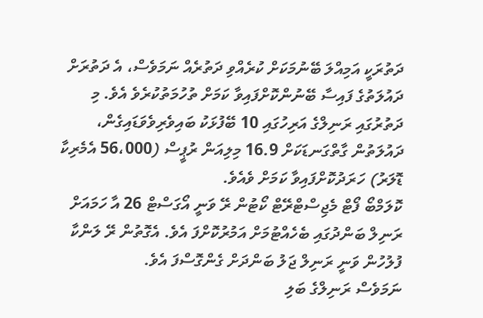ދަތުރަކީ އަމިއްލަ ބޭނުމަކަށް ކުރެއްވި ދަތުރެއް ނަމަވެސް، އެ ދަތުރަށް ދައުލަތުގެ ފައިސާ ބޭނުންކޮށްފައިވާ ކަމަށް ތުހުމަތުކުރެވެ އެވެ. މި ދަތުރުގައި ރަނިލްގެ އަރިހުގައި 10 ބޭފުޅަކު ބައިވެރިވެވަޑައިގެން، ދައުލަތުން ގާތްގަނޑަކަށް 16.9 މިލިއަން ރުޕީސް (56،000 އެމެރިކާ ޑޮލަރު) ހަރަދުކޮށްފައިވާ ކަމަށް ވެއެވެ.
ކޮލަމްބޯ ފޯޓް މެޖިސްޓްރޭޓް ކޯޓުން ރޭ ވަނީ އޯގަސްޓް 26 އާ ހަމައަށް ރަނިލް ބަންދުގައި ބެހެއްޓުމަށް އަމުރުކޮށްފަ އެވެ. އެގޮތުން ރޭ ލަންކާ ފުލުހުން ވަނީ ރަނިލް ޖަލު ބަންދަށް ގެންގޮސްފަ އެވެ.
ނަމަވެސް ރަނިލްގެ ބަލި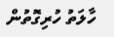ހާލަތު ހުރިގޮތުން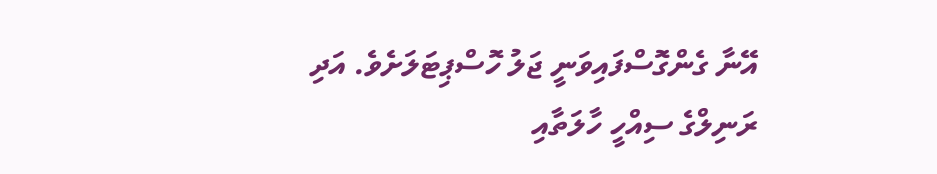އޭނާ ގެންގޮސްފައިވަނީ ޖަލު ހޮސްޕިޓަލަށެވެ. އަދި ރަނިލްގެ ސިއްހީ ހާލަތާއި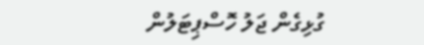ގުޅިގެން ޖަލު ހޮސްޕިޓަލުން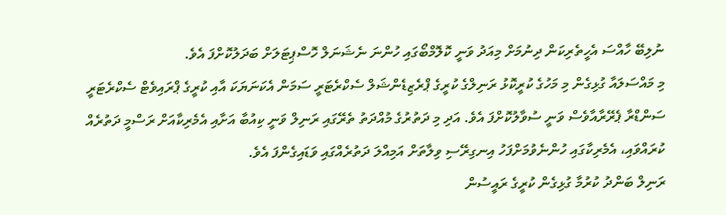ނުލިބޭ ހާއްސަ އެހީތެރިކަން ދިނުމަށް މިއަދު ވަނީ ކޮލޮމްބޯގައި ހުންނަ ނެޝަނަލް ހޮސްޕިޓަލަށް ބަދަލުކޮށްފަ އެވެ.
މި މައްސަލައާ ގުޅިގެން މި މަހުގެ ކުރީކޮޅު ރަނިލްގެ ކުރީގެ ޕްރެޒިޑެންޝަލް ސެކްރެޓަރީ ސަމަން އެކަނަޔަކަ އާއި ކުރީގެ ޕްރައިވެޓް ސެކްރެޓަރީ ސަންޑްރާ ޕެރޭރާއާވެސް ވަނީ ސުވާލުކޮށްފަ އެވެ. އަދި މި ދަތުރުގެ މުއްދަތު ތެރޭގައި ރަނިލް ވަނީ ކިއުބާ އަށާއި އެމެރިކާއަށް ރަސްމީ ދަތުރެއް ކުރައްވައި، އެމެރިކާގައި ހުންނެވުމަށްފަހު އިނގިރޭސި ވިލާތަށް އަމިއްލަ ދަތުރެއްގައި ވަޑައިގެންފަ އެވެ.
ރަނިލް ބަންދު ކުރުމާ ގުޅިގެން ކުރީގެ ރައީސުން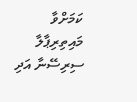ކަމަށްވާ މައިތިރިޕާލާ ސިރިސޭނާ އަދި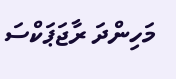މަހިންދަ ރާޖަޕަކްސަ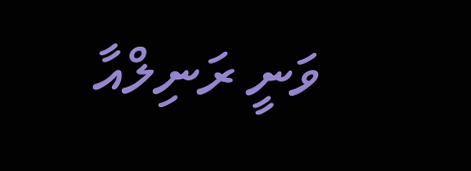ވަނީ ރަނިލްއާ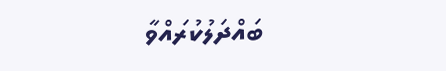ބައްދަލުކުރައްވާ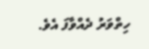ހިތްވަރު ދެއްވާފަ އެވެ.